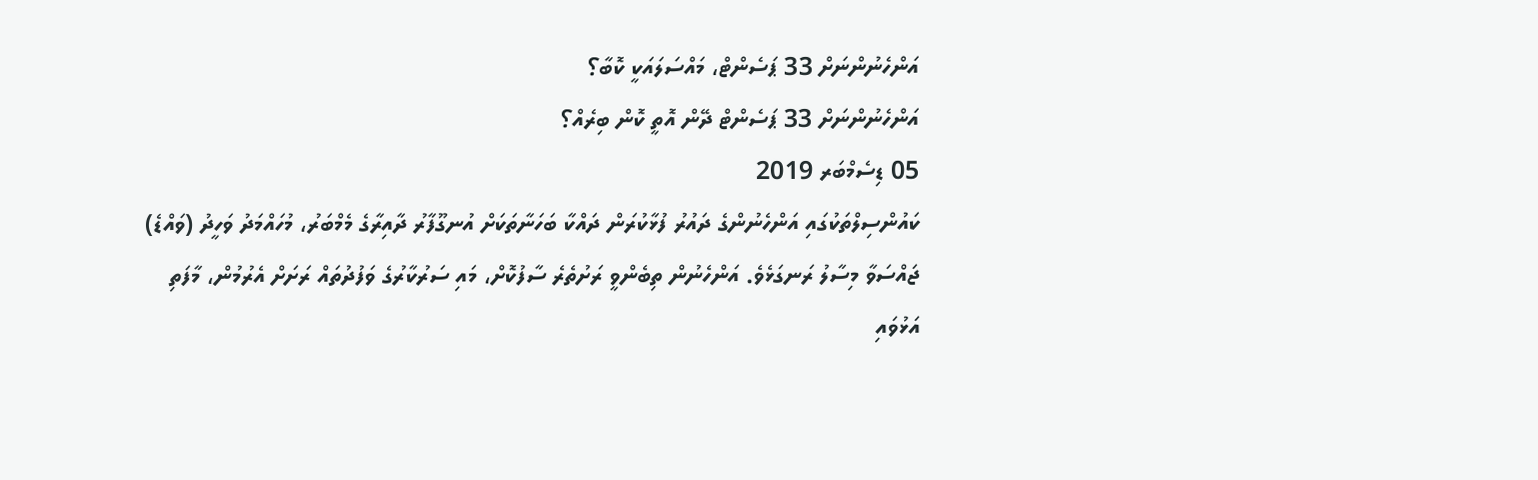އަންހެނުންނަށް 33 ޕަސެންޓް، މައްސަލައަކީ ކޮބާ؟
އަންހެނުންނަށް 33 ޕަސެންޓް ދޭން އޮތީ ކޮން ބިރެއް؟
05 ޑިސެމްބަރ 2019
ކައުންސިލްތަކުގައި އަންހެނުންގެ ދައުރު ފުޅާކުރަން ދައްކާ ބަހަނާތަކަށް އުނގޫފާރު ދާއިރާގެ މެމްބަރު، މުހައްމަދު ވަހީދު (ވައްޑެ) ޖައްސަވާ މިސާލު ރަނގަޅެވެ. އަންހެނުން ތިބެންވީ ރަށުތެރެ ސާފުކޮށް، މައި ސަރުކާރުގެ ވަފުދުތައް ރަށަށް އެރުމުން، މާފަތި އަޅުވައި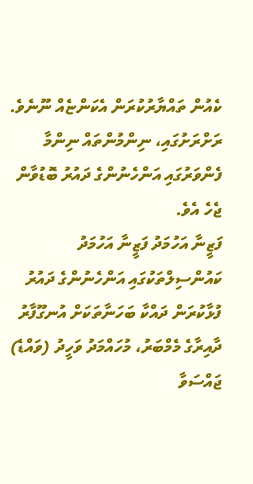ކެއުން ތައްޔާރުކުރަން އެކަންޏެއް ނޫނެވެ. ރަށްރަށުގައި، ނިންމުންތައް ނިންމާ ފެންވަރުގައި އަންހެނުންގެ ދައުރު ބޮޑުވާން ޖެހެ އެވެ.
ފަޒީނާ އަހުމަދު ފަޒީނާ އަހުމަދު
ކައުންސިލްތަކުގައި އަންހެނުންގެ ދައުރު ފުޅާކުރަން ދައްކާ ބަހަނާތަކަށް އުނގޫފާރު ދާއިރާގެ މެމްބަރު، މުހައްމަދު ވަހީދު (ވައްޑެ) ޖައްސަވާ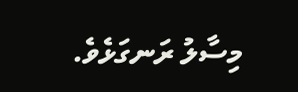މިސާލު ރަނގަޅެވެ.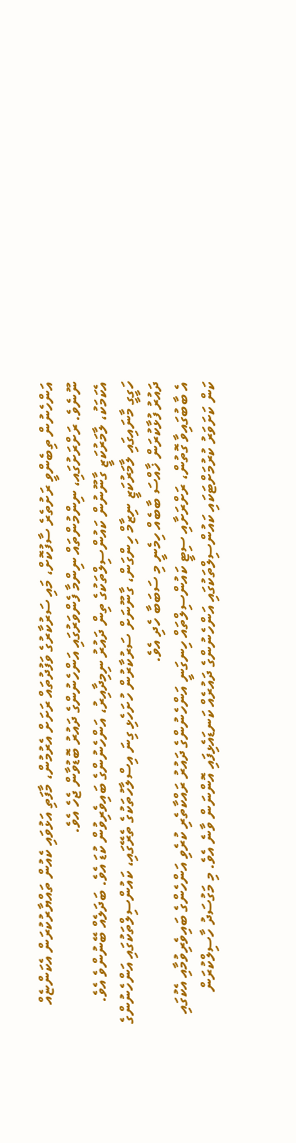އަންހެނުން ތިބެންވީ ރަށުތެރެ ސާފުކޮށް، މައި ސަރުކާރުގެ ވަފުދުތައް ރަށަށް އެރުމުން، މާފަތި އަޅުވައި ކެއުން ތައްޔާރުކުރަން އެކަންޏެއް ނޫނެވެ. ރަށްރަށުގައި، ނިންމުންތައް ނިންމާ ފެންވަރުގައި އަންހެނުންގެ ދައުރު ބޮޑުވާން ޖެހެ އެވެ.
އެކަމަކު، ލާމަރުކަޒީ ގާނޫނުން ކައުންސިލްތަކުގެ ތިން ދައުރު ނިމިދާއިރު، އަންހެނުންގެ ބައިވެރިވުން ކުޑަ އެވެ. ބަދަލެއް ބޭނުންވެ އެވެ.
ހަގީގީ މާނައިގައި ލާމަރުކަޒީ ނިޒާމް ހިންގަން، ގާނޫނަށް ސަރުކާރުން ހުށަހެޅި ގިނަ އިސްލާހުތަކުގެ ތެރޭގައި، ކައުންސިލްތަކުގައި އަންހެނުންގެ ދައުރު ފުޅާކުރަން ޚާއްސަ ބާބެއް ހިމެނީ މި ސަބަބާ ހެދި އެވެ.
އެ ބާބުގައިވާ ގޮތުން، ރަށްރަށާއި ސިޓީ ކައުންސިލްތައް ހިނގަނީ އަންހެނުންގެ ދައުރު ރައްކާތެރި ކުރެވި އަންހެންގެ ބައިވެރިވުމާއި އެކުގައި ކަން ކަށަވަރު ކުރުމަށްޓަކައި ކައުންސިލްތަކުގައި އަންހެނުންގެ ދައުރެއް ކަނޑައެޅިފައި އޮންނަން ވާނެ އެވެ. މި މަގުސަދު ހާސިލްކުރަން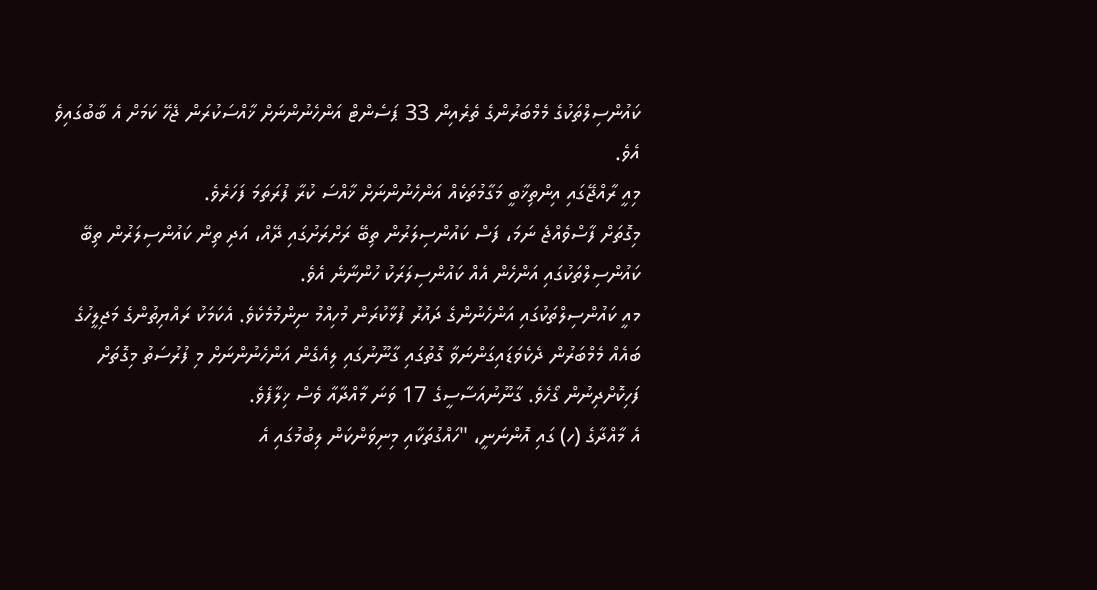ކައުންސިލްތަކުގެ މެމްބަރުންގެ ތެރެއިން 33 ޕަސެންޓް އަންހެނުންނަށް ޚާއްސަކުރަން ޖެހޭ ކަމަށް އެ ބާބުގައިވެ އެވެ.
މިއީ ރާއްޖޭގައި އިންތިޚާބީ މަގާމުތަކެއް އަންހެނުންނަށް ޚާއްސަ ކުރާ ފުރަތަމަ ފަހަރެވެ.
މިގޮތަށް ފާސްވެއްޖެ ނަމަ، ފަސް ކައުންސިލަރުން ތިބޭ ރަށްރަށުގައި ދޭއް، އަދި ތިން ކައުންސިލަރުން ތިބޭ ކައުންސިލްތަކުގައި އަންހެން އެއް ކައުންސިލަރަކު ހުންނާނެ އެވެ.
މއީ ކައުންސިލްތަކުގައި އަންހެނުންގެ ދައުރު ފުޅާކުރަން މުހިއްމު ނިންމުމެކެވެ. އެކަމަކު ރައްޔިތުންގެ މަޖިލީހުގެ ބައެއް މެމްބަރުން ދެކެވަޑައިގަންނަވާ ގޮތުގައި ގާނޫނުގައި ލިއެގެން އަންހެނުންނަށް މި ފުރުސަތު މިގޮތަށް ފަހިކޮށްދިނުން ގޯހެވެ. ގާނޫނުއަސާސީގެ 17 ވަނަ މާއްދާއާ ވެސް ޚިލާފެވެ.
އެ މާއްދާގެ (ހ) ގައި އޮންނަނީ، "ހައްގުތަކާއި މިނިވަންކަން ލިބުމުގައި އެ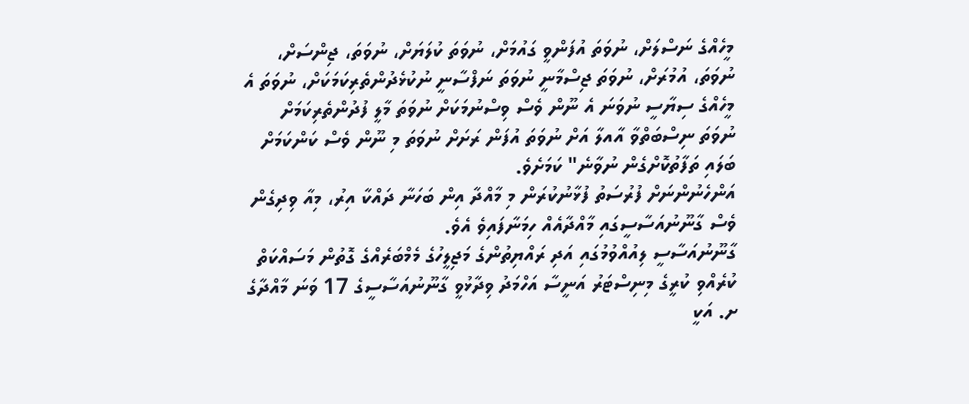މީހެއްގެ ނަސްލަށް، ނުވަތަ އުފަންވީ ގައުމަށް، ނުވަތަ ކުލަޔަށް، ނުވަތަ، ޖިންސަށް، ނުވަތަ، އުމުރަށް، ނުވަތަ ޖިސްމާނީ ނުވަތަ ނަފްސާނީ ނުކުޅެދުންތެރިކަމަކަށް، ނުވަތަ އެ މީހެއްގެ ސިޔާސީ ނުވަނަ އެ ނޫން ވެސް ވިސްނުމަކަށް ނުވަތަ މާލީ ފުދުންތެރިކަމަށް ނުވަތަ ނިސްބަތްވާ އާއލާ އަށް ނުވަތަ އުފަން ރަށަށް ނުވަތަ މި ނޫން ވެސް ކަންކަމަށް ބަލައި ތަފާތުކޮށްގެން ނުވާނެ" ކަމަށެވެ.
އަންހެނުންނަށް ފުރުސަތު ފުޅާނުކުރަން މި މާއްދާ އިން ބަހަނާ ދައްކާ އިރު، މިއާ ވިދިގެން ވެސް ގާނޫނުއަސާސީގައި މާއްދާއެއް ހިމަނާފައިވެ އެވެ.
ގާނޫނުއަސާސީ ލިއުއްވުމުގައި އަދި ރައްޔިތުންގެ މަޖިލީހުގެ މެމްބަރެއްގެ ގޮތުން މަސައްކަތް ކުރެއްވި ކުރީގެ މިނިސްޓަރު އަނީސާ އަހްމަދު ވިދާޅުވީ ގާނޫނުއަސާސީގެ 17 ވަނަ މާއްދާގެ ށ. އަކީ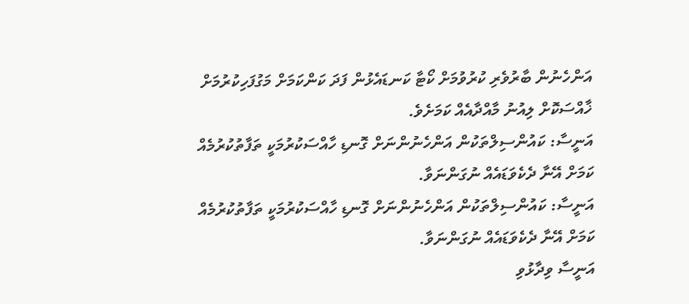އަންހެނުން ބާރުވެރި ކުރުވުމަށް ކޯޓާ ކަނޑައެޅުން ފަދަ ކަންކަމަށް މަގުފަހިކުރުމަށް ޚާއްސަކޮށް ލިއުނު މާއްދާއެއް ކަމަށެވެ.
އަނީސާ: ކައުންސިލްތަކުން އަންހެނުންނަށް ގޮނޑި ހާއްސަކުރުމަކީ ތަފާތުކުރުމެއް ކަމަށް އޭނާ ދެކެވަޑައެއް ނުގަންނަވާ.
އަނީސާ: ކައުންސިލްތަކުން އަންހެނުންނަށް ގޮނޑި ހާއްސަކުރުމަކީ ތަފާތުކުރުމެއް ކަމަށް އޭނާ ދެކެވަޑައެއް ނުގަންނަވާ.
އަނީސާ ވިދާޅުވި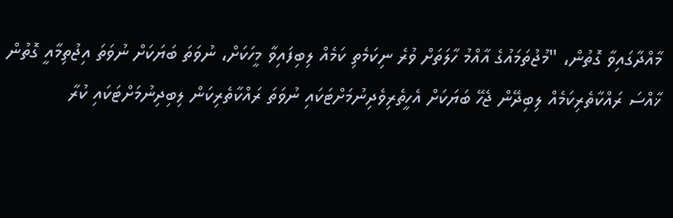މާއްދާގައިވާ ގޮތުން، "މުޖުތަމައުގެ އާއްމު ހާލަތަށް ވުރެ ނިކަމެތި ކަމެއް ލިބިފައިވާ މީހަކަށް، ނުވަތަ ބަޔަކަށް ނުވަތަ އިޖުތިމާއީ ގޮތުން ޚާއްސަ ރައްކާތެރިކަމެއް ލިބިދޭން ޖެހޭ ބަޔަކަށް އެހީތެރިވެދިނުމަށްޓަކައި ނުވަތަ ރައްކާތެރިކަން ލިބިދިނުމަށްޓަކައި ކުރާ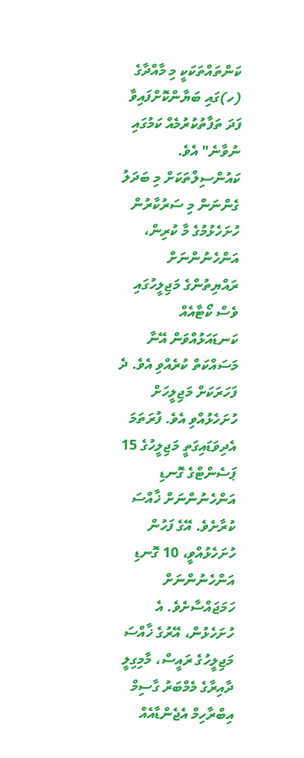ކަންތައްތަކަކީ މި މާއްދާގެ (ހ)ގައި ބަޔާންކޮށްފައިވާ ފަދަ ތަފާތުކުރުމެއް ކަމުގައި ނުވާނެ" އެވެ.
ކައުންސިލްތަކަށް މި ބަދަލު ގެންނަން މި ސަރުކާރުން ހުށަހެޅުމުގެ މާ ކުރިން، އަންހެނުންނަށް ރައްޔިތުންގެ މަޖިލީހުގައި ވެސް ކޯޓާއެއް ކަނޑައަޅުއްވަން އޭނާ މަސައްކަތް ކުރެއްވި އެވެ. ދެ ފަހަރަކަށް މަޖިލީހަށް ހުށަހެޅުއްވި އެވެ. ފުރަތަމަ އެދިވަޑައިގަތީ މަޖިލީހުގެ 15 ޕަސެންޓްގެ ގޮނޑި އަންހެނުންނަށް ޚާއްސަ ކުރާށެވެ. އޭގެ ފަހުން ހުށަހެޅުއްވީ، 10 ގޮނޑި އަންހެނުންނަށް ހަމަޖައްސާށެވެ. އެ ހުށަހެޅުން، އޭރުގެ ޚާއްސަ މަޖިލީހުގެ ރައީސް، މާމިގިލީ ދާއިރާގެ މެމްބަރު ގާސިމް އިބްރާހިމް އެޖެންޑާއެއް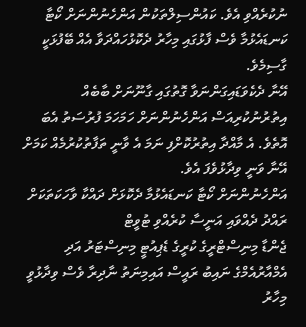ނުކުރެއްވި އެވެ. ކައުންސިލްތަކުން އަންހެނުންނަށް ކޯޓާ ކަނޑައެޅުމާ ވެސް ފާޅުގައި މިހާރު ދެކޮޅުހައްދަވާ އެއް ބޭފުޅަކީ ގާސިމެވެ.
އޭނާ ދެކެވަޑައިގަންނަވާ ގޮތުގައި ގާނޫނަށް ބާބެއް އިތުރުނުކުރިއަސް އަންހެނުންނަށް ހަމަހަމަ ފުރުސަތު އެބަ އޮތެވެ. އެ މާއްދާ އިތުރުކޮށްފި ނަމަ އެ ވާނީ ތަފާތުކުރުމެއް ކަމަށް އޭނާ ވަނީ ވިދާޅުވެފަ އެވެ.
އަންހެނުންނަށް ކޯޓާ ކަނޑައެޅުމާ ދެކޮޅަށް ދައްކާ ވާހަކަތަކަށް ރައްދު ދެއްވައި އަނީސާ ކުރެއްވި ޓުވީޓް
ޖެންޑާ މިނިސްޓްރީގެ ކުރީގެ ޑެޕިއުޓީ މިނިސްޓަރު އަދި އެމްއާރުއެމްގެ ނައިބު ރައީސް އައިމިނަތު ނާދިރާ ވެސް ވިދާޅުވީ މިހާރު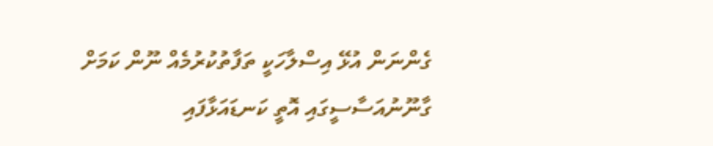ގެންނަން އުޅޭ އިސްލާހަކީ ތަފާތުކުރުމެއް ނޫން ކަމަށް ގާނޫނުއަސާސީގައި އޮތީ ކަނޑައަޅާފައި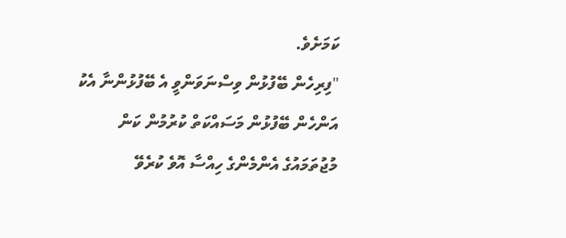ކަމަށެވެ.
"ފިރިހެން ބޭފުޅުން ވިސްނަވަންވީ އެ ބޭފުޅުންނާ އެކު އަންހެން ބޭފުޅުން މަސައްކަތް ކުރުމުން ކަން މުޖުތަމައުގެ އެންމެންގެ ހިއްސާ އޮވެ ކުރެވޭ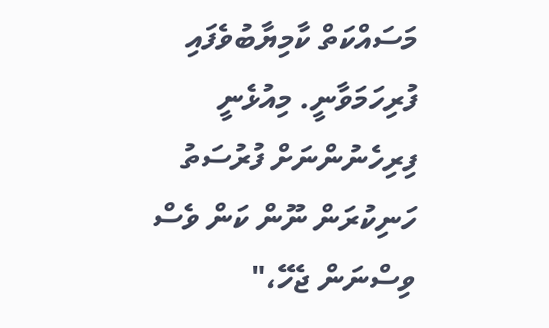މަސައްކަތް ކާމިޔާބުވެފައި ފުރިހަމަވާނީ. މިއުޅެނީ ފިރިހެނުންނަށް ފުރުސަތު ހަނިކުރަން ނޫން ކަން ވެސް ވިސްނަން ޖެހޭ،"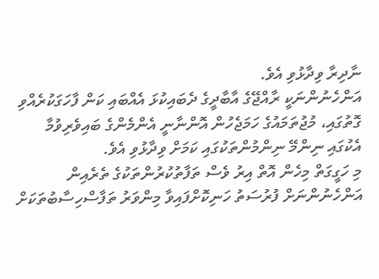ނާދިރާ ވިދާޅުވި އެވެ.
އަންހެނުންނަކީ ރާއްޖޭގެ އާބާދީގެ ދެބައިކުޅަ އެއްބައި ކަން ފާހަގަކުރެއްވި ގޮތުގައި، މުޖުތަމައުގެ ހަމަޖެހުން އޮންނާނީ އެންމެންގެ ބައިވެރިވުމާ އެކުގައި ނިންމޭ ނިންމުންތަކުގައި ކަމަށް ވިދާޅުވި އެވެ.
މި ހަގީގަތް މިހެން އޮތް އިރު ވެސް ތަފާތުކުރުންތަކުގެ ތެރެއިން އަންހެނުންނަށް ފުރުސަތު ހަނިކޮށްފައިވާ މިންވަރު ތަފާސްހިސާބުތަކަށް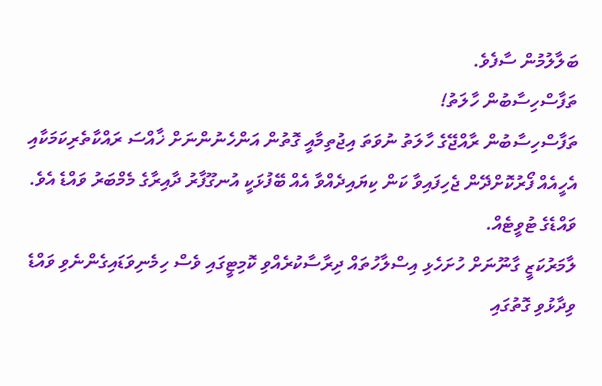ބަލާލުމުން ސާފެވެ.
ތަފާސްހިސާބުން ހާލަތު!
ތަފާސްހިސާބުން ރާއްޖޭގެ ހާލަތު ނުވަތަ އިޖުތިމާއީ ގޮތުން އަންހެނުންނަށް ޚާއްސަ ރައްކާތެރިކަމަކާއި އެހީއެއް ފޯރުކޮށްދޭން ޖެހިފައިވާ ކަން ކިޔައިދެއްވާ އެއް ބޭފުޅަކީ އުނގޫފާރު ދާއިރާގެ މެމްބަރު ވައްޑެ އެވެ.
ވައްޑެގެ ޓުވީޓެއް.
ލާމަރުކަޒީ ގާނޫނަށް ހުށަހެޅި އިސްލާހުތައް ދިރާސާކުރެއްވި ކޮމިޓީގައި ވެސް ހިމެނިވަޑައިގެންނެވި ވައްޑެ ވިދާޅުވި ގޮތުގައި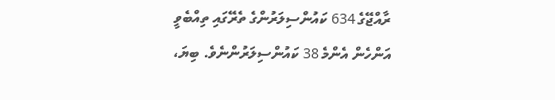ރާއްޖޭގެ 634 ކައުންސިލަރުންގެ ތެރޭގައި ތިއްބެވީ އަންހެން އެންމެ 38 ކައުންސިލަރުންނެވެ. ބިޔަ،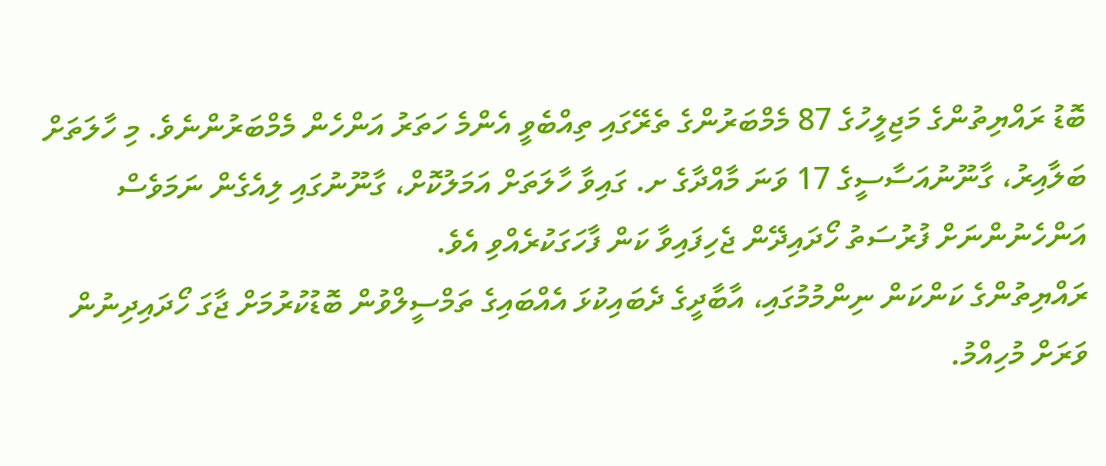ބޮޑު ރައްޔިތުންގެ މަޖިލީހުގެ 87 މެމްބަރުންގެ ތެރޭގައި ތިއްބެވީ އެންމެ ހަތަރު އަންހެން މެމްބަރުންނެވެ. މި ހާލަތަށް ބަލާއިރު، ގާނޫނުއަސާސީގެ 17 ވަނަ މާއްދާގެ ށ. ގައިވާ ހާލަތަށް އަމަލުކޮށް، ގާނޫނުގައި ލިއެގެން ނަމަވެސް އަންހެނުންނަށް ފުރުސަތު ހޯދައިދޭން ޖެހިފައިވާ ކަން ފާހަގަކުރެއްވި އެވެ.
ރައްޔިތުންގެ ކަންކަން ނިންމުމުގައި، އާބާދީގެ ދެބައިކުޅަ އެއްބައިގެ ތަމްސީލްވުން ބޮޑުކުރުމަށް ޖާގަ ހޯދައިދިނުން ވަރަށް މުހިއްމު.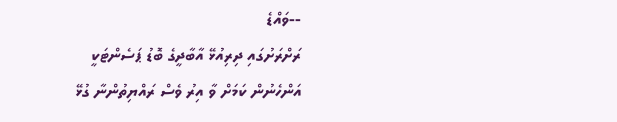--ވައްޑެ
ރަށްރަށުގައި ދިރިއުޅޭ އާބާދީގެ ބޮޑު ޕަސެންޓަކީ އަންހެނުން ކަމަށް ވާ އިރު ވެސް ރައްޔިތުންނާ ގުޅޭ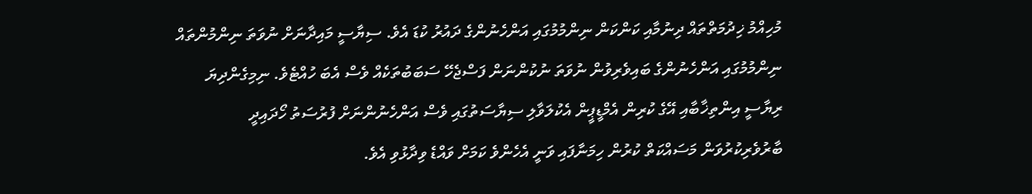މުހިއްމު ޚިދުމަތްތައް ދިނުމާއި ކަންކަން ނިންމުމުގައި އަންހެނުންގެ ދައުރު ކުޑަ އެވެ. ސިޔާސީ މައިދާނަށް ނުވަތަ ނިންމުންތައް ނިންމުމުގައި އަންހެނުންގެ ބައިވެރިވުން ނުވަތަ ނުކުންނަން ފަސްޖެހޭ ސަބަބުތަކެއް ވެސް އެބަ ހުއްޓެވެ. ނިމިގެންދިޔަ ރިޔާސީ އިންތިޚާބާއި އޭގެ ކުރިން އެމްޑީޕީން އެކުލަވާލި ސިޔާސަތުގައި ވެސް އަންހެނުންނަށް ފުރުސަތު ހޯދައިދީ ބާރުވެރިކުރުވަން މަސައްކަތް ކުރުން ހިމަނާފައި ވަނީ އެހެންވެ ކަމަށް ވައްޑެ ވިދާޅުވި އެވެ.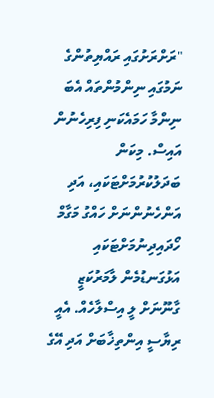"ރަށްރަށުގައި ރައްޔިތުންގެ ނަމުގައި ނިންމުންތައް އެބަ ނިންމާ ހަމައެކަނި ފިރިހެނުން އައިސް. މިކަން ބަދަލުކުރުމަށްޓަކައި، އަދި އަންހެނުންނަށް ހައްގު މަގާމް ހޯދައިދިނުމަށްޓަކައި އަޅުގަނޑުމެން ލާމަރުކަޒީ ގާނޫނަށް ލީ އިސްލާހެއް. އެއީ ރިޔާސީ އިންތިޚާބަށް އަދި އޭގެ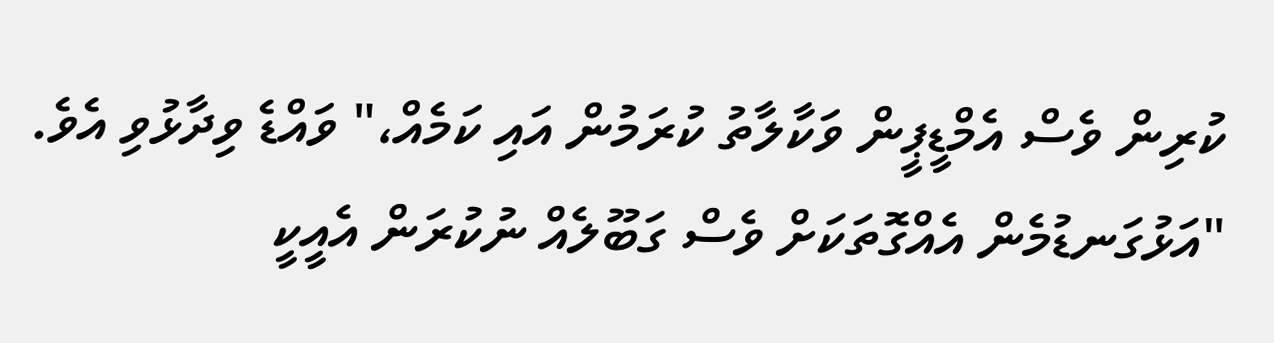ކުރިން ވެސް އެމްޑީޕީން ވަކާލާތު ކުރަމުން އައި ކަމެއް،" ވައްޑެ ވިދާޅުވި އެވެ.
"އަޅުގަނޑުމެން އެއްގޮތަކަށް ވެސް ގަބޫލެއް ނުކުރަން އެއީކީ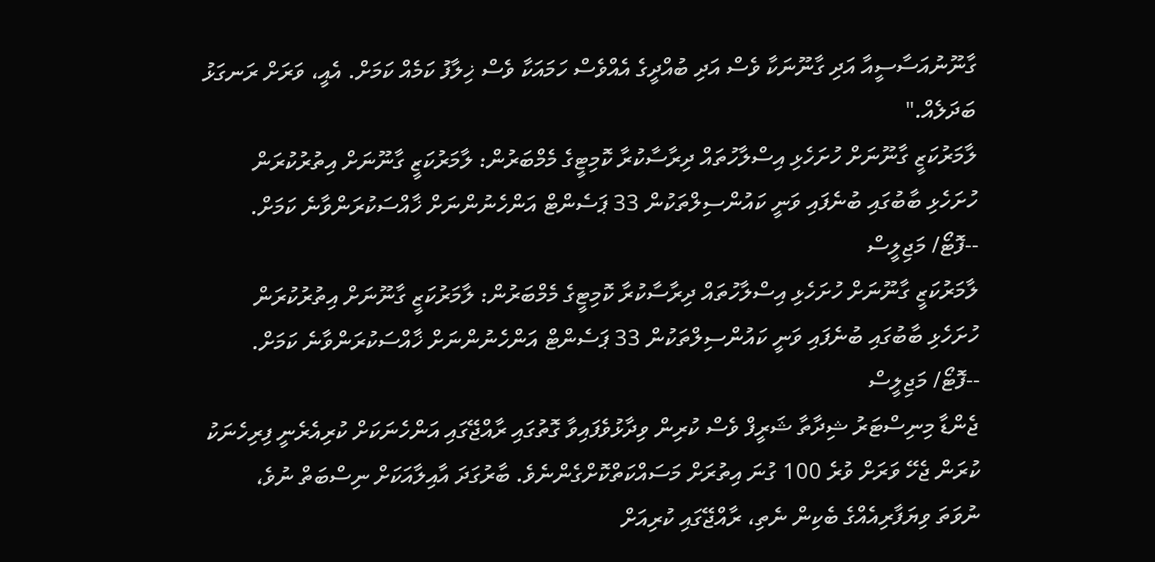ގާނޫނުއަސާސީއާ އަދި ގާނޫނަކާ ވެސް އަދި ބުއްދީގެ އެއްވެސް ހަމައަކާ ވެސް ޚިލާފު ކަމެއް ކަމަށް. އެއީ، ވަރަށް ރަނގަޅު ބަދަލެއް."
ލާމަރުކަޒީ ގާނޫނަށް ހުށަހެޅި އިސްލާހުތައް ދިރާސާކުރާ ކޮމިޓީގެ މެމްބަރުން: ލާމަރުކަޒީ ގާނޫނަށް އިތުރުކުރަން ހުށަހެޅި ބާބުގައި ބުނެފައި ވަނީ ކައުންސިލްތަކުން 33 ޕަސެންޓް އަންހެނުންނަށް ޚާއްސަކުރަންވާނެ ކަމަށް. --ފޮޓޯ/ މަޖިލީސް
ލާމަރުކަޒީ ގާނޫނަށް ހުށަހެޅި އިސްލާހުތައް ދިރާސާކުރާ ކޮމިޓީގެ މެމްބަރުން: ލާމަރުކަޒީ ގާނޫނަށް އިތުރުކުރަން ހުށަހެޅި ބާބުގައި ބުނެފައި ވަނީ ކައުންސިލްތަކުން 33 ޕަސެންޓް އަންހެނުންނަށް ޚާއްސަކުރަންވާނެ ކަމަށް. --ފޮޓޯ/ މަޖިލީސް
ޖެންޑާ މިނިސްޓަރު ޝިދާތާ ޝަރީފް ވެސް ކުރިން ވިދާޅުވެފައިވާ ގޮތުގައި ރާއްޖޭގައި އަންހެނަކަށް ކުރިއެރެނީ ފިރިހެނަކު ކުރަން ޖެހޭ ވަރަށް ވުރެ 100 ގުނަ އިތުރަށް މަސައްކަތްކޮށްގެންނެވެ. ބާރުގަދަ އާއިލާއަކަށް ނިސްބަތް ނުވެ، ނުވަތަ ވިޔަފާރިއެއްގެ ބެކިން ނެތި، ރާއްޖޭގައި ކުރިއަށް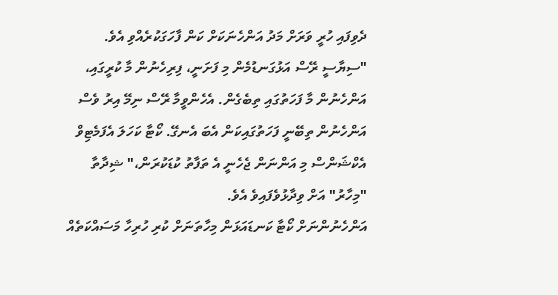ދެވިފައި ހުރީ ވަރަށް މަދު އަންހެނަކަށް ކަން ފާހަގަކުރެއްވި އެވެ.
"ސިޔާސީ ރޭސް އަޅުގަނޑުމެން މި ފަށަނީ، ފިރިހެނުން މާ ކުރީގައި، އަންހެނުން މާ ފަހަތުގައި ތިބެގެން. އެހެންވީމާ ރޭސް ނިމޭ އިރު ވެސް އަންހެނުން ތިބޭނީ ފަހަތުގައިކަން އެބަ އެނގޭ. ކޯޓާ ކަހަލަ އެފަމެޓިވް އެކްޝަންސް މި އަންނަން ޖެހެނީ އެ ތަފާތު ކުޑަކުރަން،" ޝިދާތާ "މިހާރު" އަށް ވިދާޅުވެފައިވެ އެވެ.
އަންހެނުންނަށް ކޯޓާ ކަނޑައަޅަން މިހާތަނަށް ކުރި ހުރިހާ މަސައްކަތެއް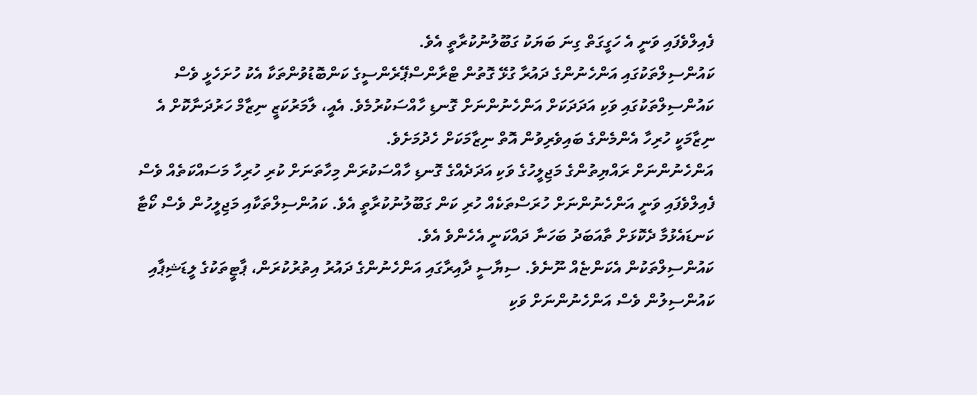ފެއިލްވެފައި ވަނީ އެ ހަގީގަތް ގިނަ ބަޔަކު ގަބޫލުނުކުރާތީ އެވެ.
ކައުންސިލްތަކުގައި އަންހެނުންގެ ދައުރާ ގުޅޭ ގޮތުން ޓްރާންސްޕޭރެންސީގެ ކަންބޮޑުވުންތަކާ އެކު ހުށަހެޅީ ވެސް ކައުންސިލްތަކުގައި ވަކި އަދަދަކަށް އަންހެނުންނަށް ގޮނޑި ހާއްސަކުރުމެވެ. އެއީ، ލާމަރުކަޒީ ނިޒާމް ހަރުދަނާކޮށް އެ ނިޒާމަކީ ހުރިހާ އެންމެންގެ ބައިވެރިވުން އޮތް ނިޒާމަކަށް ހެދުމަށެވެ.
އަންހެނުންނަށް ރައްޔިތުންގެ މަޖިލީހުގެ ވަކި އަދަދެއްގެ ގޮނޑި ހާއްސަކުރަން މިހާތަނަށް ކުރި ހުރިހާ މަސައްކަތެއް ވެސް ފެއިލްވެފައި ވަނީ އަންހެނުންނަށް ހުރަސްތަކެއް ހުރި ކަން ގަބޫލުނުކުރާތީ އެވެ. ކައުންސިލްތަކާއި މަޖިލީހުން ވެސް ކޯޓާ ކަނޑައެޅުމާ ދެކޮޅަށް ތާއަބަދު ބަހަނާ ދައްކަނީ އެހެންވެ އެވެ.
ކައުންސިލްތަކުން އެކަންޏެއް ނޫނެވެ. ސިޔާސީ ދާއިރާގައި އަންހެނުންގެ ދައުރު އިތުރުކުރަން، ޕާޓީތަކުގެ ލީޑަޝިޕާއި ކައުންސިލުން ވެސް އަންހެނުންނަށް ވަކި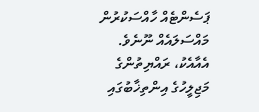ޕަސެންޓެއް ހާއްސަކުރުން މައްސަލައެއް ނޫނެވެ. އެއާއެކު، ރައްޔިތުންގެ މަޖިލީހުގެ އިންތިޚާބުގައި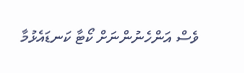ވެސް އަންހެނުންނަށް ކޯޓާ ކަނޑައެޅުމާ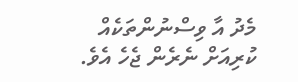މެދު އާ ވިސްނުންތަކެއް ކުރިއަށް ނެރެން ޖެހެ އެވެ.